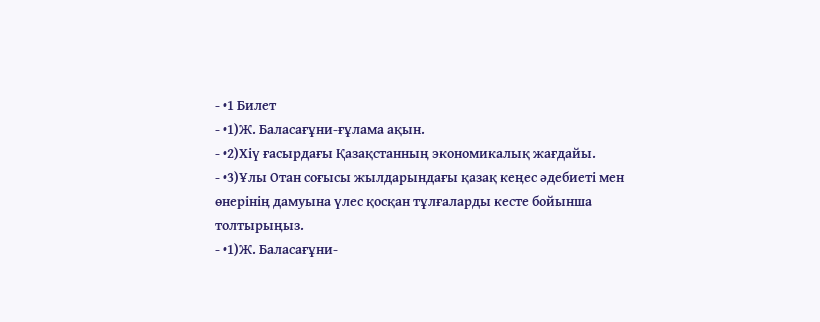- •1 Билет
- •1)Ж. Баласағұни-ғұлама ақын.
- •2)Хіү ғасырдағы Қазақстанның экономикалық жағдайы.
- •3)Ұлы Отан соғысы жылдарындағы қазақ кеңес әдебиеті мен өнерінің дамуына үлес қосқан тұлғаларды кесте бойынша толтырыңыз.
- •1)Ж. Баласағұни-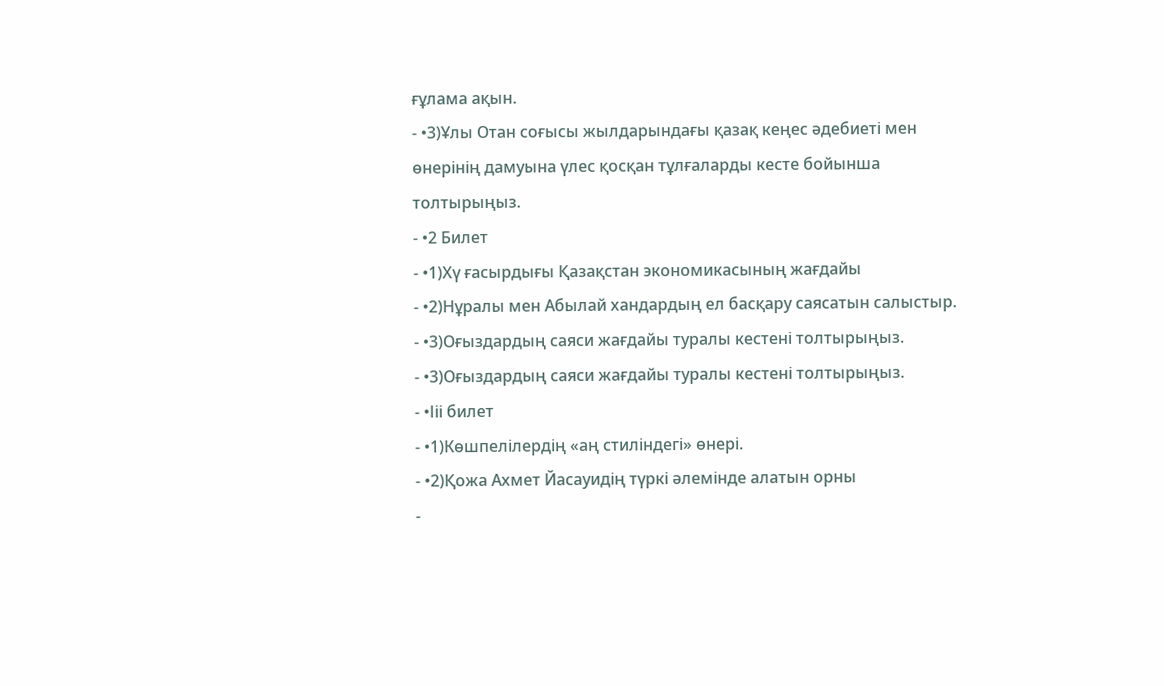ғұлама ақын.
- •3)Ұлы Отан соғысы жылдарындағы қазақ кеңес әдебиеті мен өнерінің дамуына үлес қосқан тұлғаларды кесте бойынша толтырыңыз.
- •2 Билет
- •1)Хү ғасырдығы Қазақстан экономикасының жағдайы
- •2)Нұралы мен Абылай хандардың ел басқару саясатын салыстыр.
- •3)Оғыздардың саяси жағдайы туралы кестені толтырыңыз.
- •3)Оғыздардың саяси жағдайы туралы кестені толтырыңыз.
- •Ііі билет
- •1)Көшпелілердің «аң стиліндегі» өнері.
- •2)Қожа Ахмет Йасауидің түркі әлемінде алатын орны
-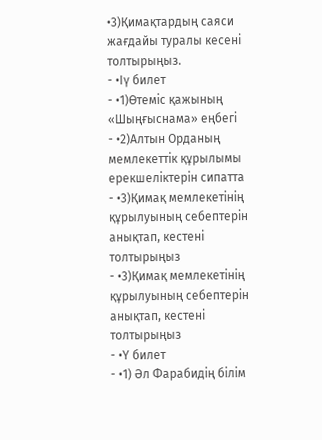•3)Қимақтардың саяси жағдайы туралы кесені толтырыңыз.
- •Іү билет
- •1)Өтеміс қажының «Шыңғыснама» еңбегі
- •2)Алтын Орданың мемлекеттік құрылымы ерекшеліктерін сипатта
- •3)Қимақ мемлекетінің құрылуының себептерін анықтап, кестені толтырыңыз
- •3)Қимақ мемлекетінің құрылуының себептерін анықтап, кестені толтырыңыз
- •Ү билет
- •1) Әл Фарабидің білім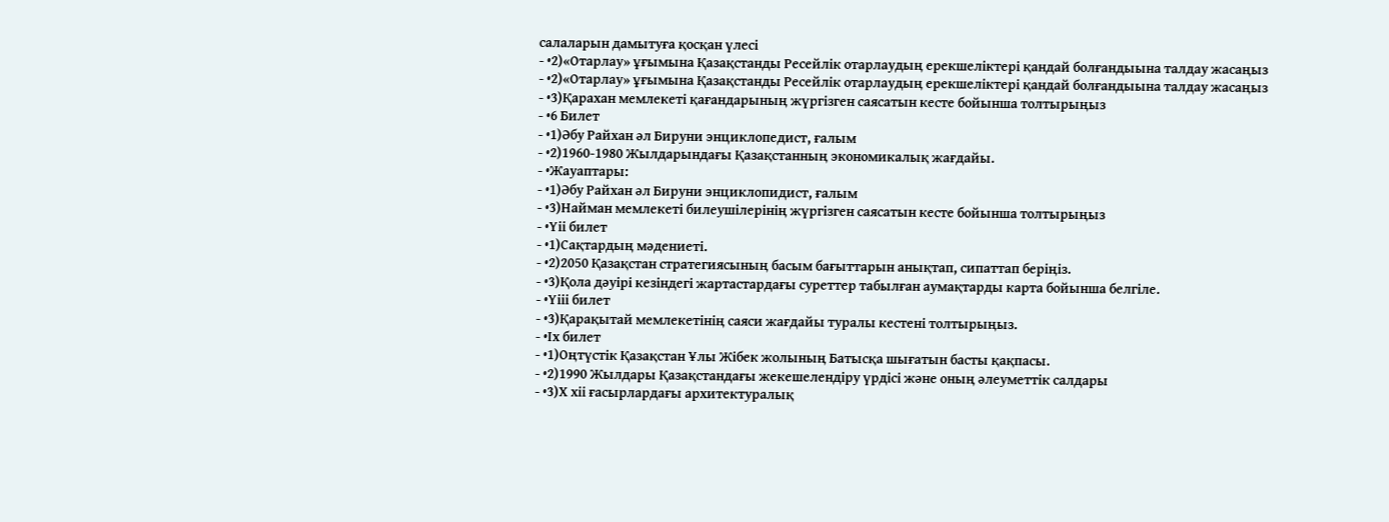салаларын дамытуға қосқан үлесі
- •2)«Отарлау» ұғымына Қазақстанды Ресейлік отарлаудың ерекшеліктері қандай болғандыына талдау жасаңыз
- •2)«Отарлау» ұғымына Қазақстанды Ресейлік отарлаудың ерекшеліктері қандай болғандыына талдау жасаңыз
- •3)Қарахан мемлекеті қағандарының жүргізген саясатын кесте бойынша толтырыңыз
- •6 Билет
- •1)Әбу Райхан әл Бируни энциклопедист, ғалым
- •2)1960-1980 Жылдарындағы Қазақстанның экономикалық жағдайы.
- •Жауаптары:
- •1)Әбу Райхан әл Бируни энциклопидист, ғалым
- •3)Найман мемлекеті билеушілерінің жүргізген саясатын кесте бойынша толтырыңыз
- •Үіі билет
- •1)Сақтардың мәдениеті.
- •2)2050 Қазақстан стратегиясының басым бағыттарын анықтап, сипаттап беріңіз.
- •3)Қола дәуірі кезіндегі жартастардағы суреттер табылған аумақтарды карта бойынша белгіле.
- •Үііі билет
- •3)Қарақытай мемлекетінің саяси жағдайы туралы кестені толтырыңыз.
- •Іх билет
- •1)Оңтүстік Қазақстан Ұлы Жібек жолының Батысқа шығатын басты қақпасы.
- •2)1990 Жылдары Қазақстандағы жекешелендіру үрдісі және оның әлеуметтік салдары
- •3)Х хіі ғасырлардағы архитектуралық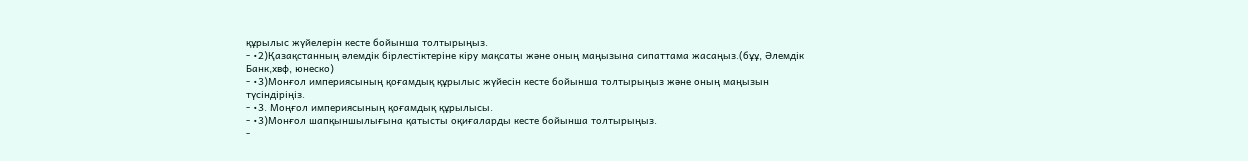құрылыс жүйелерін кесте бойынша толтырыңыз.
- •2)Қазақстанның әлемдік бірлестіктеріне кіру мақсаты және оның маңызына сипаттама жасаңыз.(бұұ, Әлемдік Банк,хвф, юнеско)
- •3)Монғол империясының қоғамдық құрылыс жүйесін кесте бойынша толтырыңыз және оның маңызын түсіндіріңіз.
- •3. Моңғол империясының қоғамдық құрылысы.
- •3)Монғол шапқыншылығына қатысты оқиғаларды кесте бойынша толтырыңыз.
-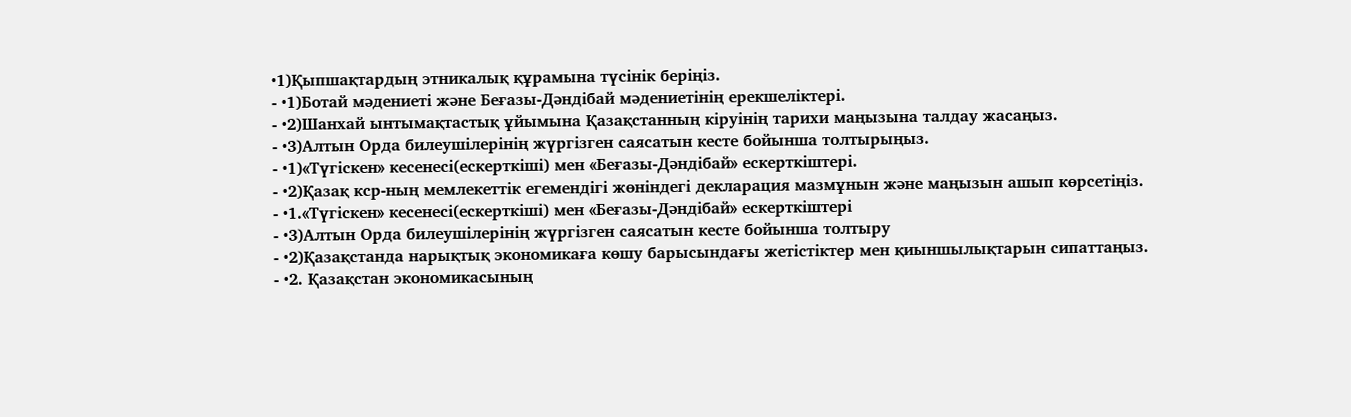•1)Қыпшақтардың этникалық құрамына түсінік беріңіз.
- •1)Ботай мәдениеті және Беғазы-Дәндібай мәдениетінің ерекшеліктері.
- •2)Шанхай ынтымақтастық ұйымына Қазақстанның кіруінің тарихи маңызына талдау жасаңыз.
- •3)Алтын Орда билеушілерінің жүргізген саясатын кесте бойынша толтырыңыз.
- •1)«Түгіскен» кесенесі(ескерткіші) мен «Беғазы-Дәндібай» ескерткіштері.
- •2)Қазақ кср-ның мемлекеттік егемендігі жөніндегі декларация мазмұнын және маңызын ашып көрсетіңіз.
- •1.«Түгіскен» кесенесі(ескерткіші) мен «Беғазы-Дәндібай» ескерткіштері
- •3)Алтын Орда билеушілерінің жүргізген саясатын кесте бойынша толтыру
- •2)Қазақстанда нарықтық экономикаға көшу барысындағы жетістіктер мен қиыншылықтарын сипаттаңыз.
- •2. Қазақстан экономикасының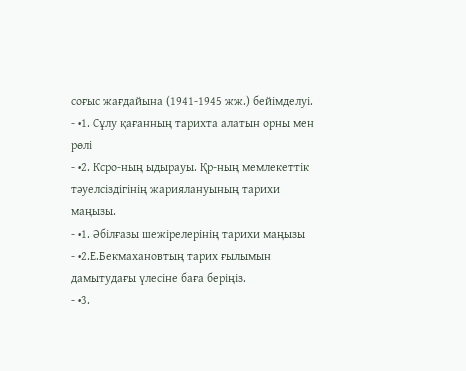соғыс жағдайына (1941-1945 жж.) бейімделуі.
- •1. Сұлу қағанның тарихта алатын орны мен рөлі
- •2. Ксро-ның ыдырауы. Қр-ның мемлекеттік тәуелсіздігінің жариялануының тарихи маңызы.
- •1. Әбілғазы шежірелерінің тарихи маңызы
- •2.Е.Бекмахановтың тарих ғылымын дамытудағы үлесіне баға беріңіз.
- •3.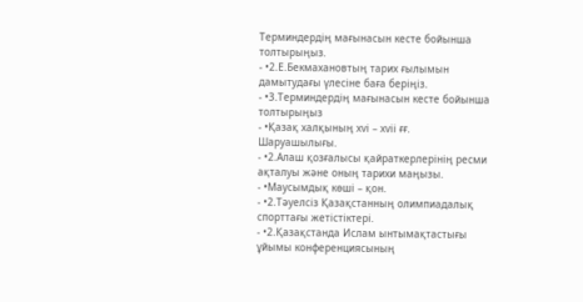Терминдердің мағынасын кесте бойынша толтырыңыз.
- •2.Е.Бекмахановтың тарих ғылымын дамытудағы үлесіне баға беріңіз.
- •3.Терминдердің мағынасын кесте бойынша толтырыңыз
- •Қазақ халқының хvі – хvіі ғғ. Шаруашылығы.
- •2.Алаш қозғалысы қайраткерлерінің ресми ақталуы және оның тарихи маңызы.
- •Маусымдық көші – қон.
- •2.Тәуелсіз Қазақстанның олимпиадалық спорттағы жетістіктері.
- •2.Қазақстанда Ислам ынтымақтастығы ұйымы конференциясының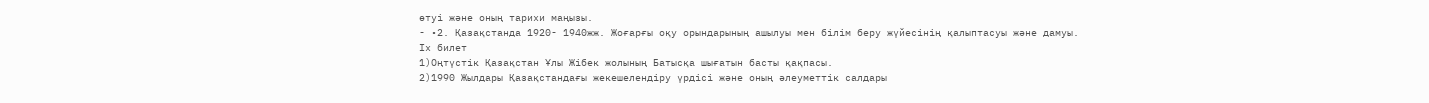өтуі және оның тарихи маңызы.
- •2. Қазақстанда 1920- 1940жж. Жоғарғы оқу орындарының ашылуы мен білім беру жүйесінің қалыптасуы және дамуы.
Іх билет
1)Оңтүстік Қазақстан Ұлы Жібек жолының Батысқа шығатын басты қақпасы.
2)1990 Жылдары Қазақстандағы жекешелендіру үрдісі және оның әлеуметтік салдары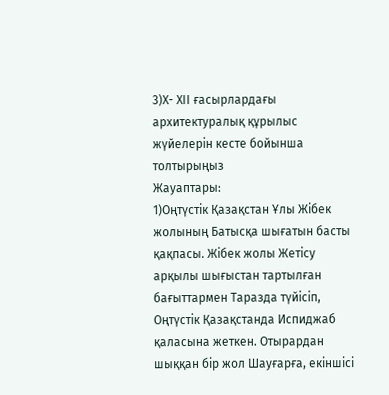3)Х- ХІІ ғасырлардағы архитектуралық құрылыс жүйелерін кесте бойынша толтырыңыз
Жауаптары:
1)Оңтүстік Қазақстан Ұлы Жібек жолының Батысқа шығатын басты қақпасы. Жібек жолы Жетісу арқылы шығыстан тартылған бағыттармен Таразда түйісіп, Оңтүстік Қазақстанда Испиджаб қаласына жеткен. Отырардан шыққан бір жол Шауғарға, екіншісі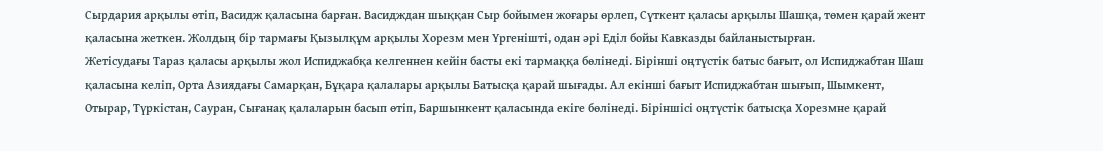Сырдария арқылы өтіп, Васидж қаласына барған. Васидждан шыққан Сыр бойымен жоғары өрлеп, Сүткент қаласы арқылы Шашқа, төмен қарай жент қаласына жеткен. Жолдың бір тармағы Қызылқұм арқылы Хорезм мен Үргенішті, одан әрі Еділ бойы Кавказды байланыстырған.
Жетісудағы Тараз қаласы арқылы жол Испиджабқа келгеннен кейін басты екі тармаққа бөлінеді. Бірінші оңтүстік батыс бағыт, ол Испиджабтан Шаш қаласына келіп, Орта Азиядағы Самарқан, Бұқара қалалары арқылы Батысқа қарай шығады. Ал екінші бағыт Испиджабтан шығып, Шымкент, Отырар, Түркістан, Сауран, Сығанақ қалаларын басып өтіп, Баршынкент қаласында екіге бөлінеді. Біріншісі оңтүстік батысқа Хорезмне қарай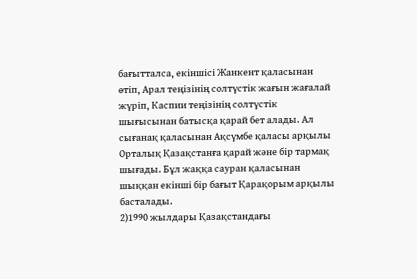бағытталса, екіншісі Жанкент қаласынан өтіп, Арал теңізінің солтүстік жағын жағалай жүріп, Каспии теңізінің солтүстік шығысынан батысқа қарай бет алады. Ал сығанақ қаласынан Ақсүмбе қаласы арқылы Орталық Қазақстанға қарай және бір тармақ шығады. Бұл жаққа сауран қаласынан шыққан екінші бір бағыт Қарақорым арқылы басталады.
2)1990 жылдары Қазақстандағы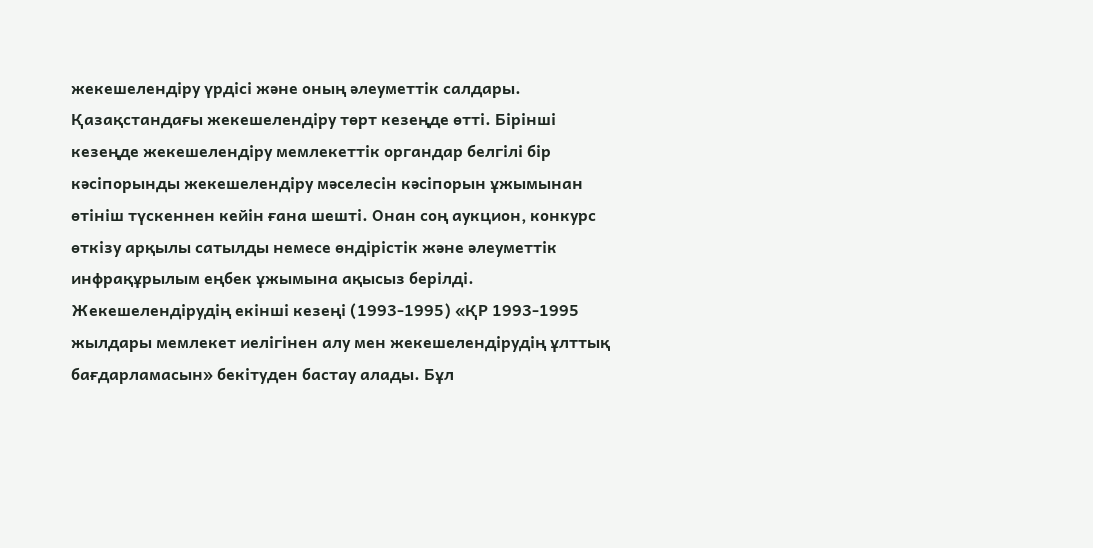жекешелендіру үрдісі және оның әлеуметтік салдары. Қазақстандағы жекешелендіру төрт кезеңде өтті. Бірінші кезеңде жекешелендіру мемлекеттік органдар белгілі бір кәсіпорынды жекешелендіру мәселесін кәсіпорын ұжымынан өтініш түскеннен кейін ғана шешті. Онан соң аукцион, конкурс өткізу арқылы сатылды немесе өндірістік және әлеуметтік инфрақұрылым еңбек ұжымына ақысыз берілді.
Жекешелендірудің екінші кезеңі (1993-1995) «ҚР 1993-1995 жылдары мемлекет иелігінен алу мен жекешелендірудің ұлттық бағдарламасын» бекітуден бастау алады. Бұл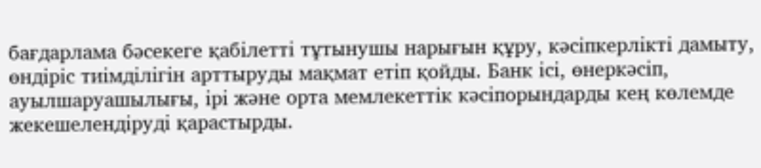бағдарлама бәсекеге қабілетті тұтынушы нарығын құру, кәсіпкерлікті дамыту, өндіріс тиімділігін арттыруды мақмат етіп қойды. Банк ісі, өнеркәсіп, ауылшаруашылығы, ірі және орта мемлекеттік кәсіпорындарды кең көлемде жекешелендіруді қарастырды.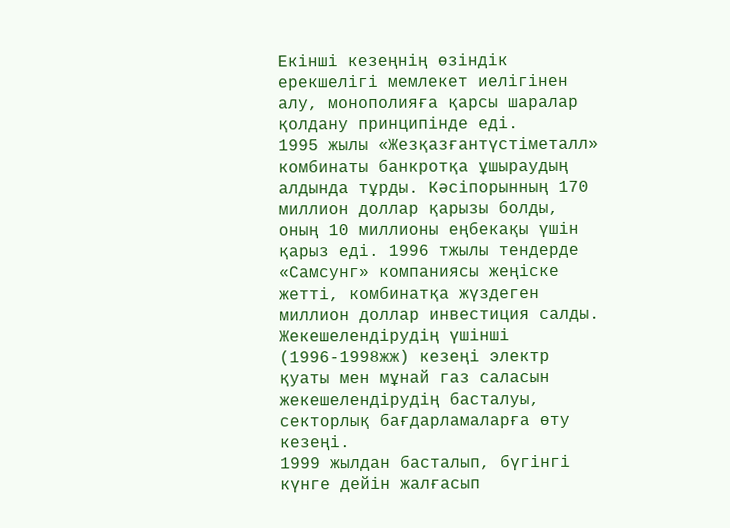Екінші кезеңнің өзіндік ерекшелігі мемлекет иелігінен алу, монополияға қарсы шаралар қолдану принципінде еді.
1995 жылы «Жезқазғантүстіметалл» комбинаты банкротқа ұшыраудың алдында тұрды. Кәсіпорынның 170 миллион доллар қарызы болды, оның 10 миллионы еңбекақы үшін қарыз еді. 1996 тжылы тендерде «Самсунг» компаниясы жеңіске жетті, комбинатқа жүздеген миллион доллар инвестиция салды.
Жекешелендірудің үшінші (1996-1998жж) кезеңі электр қуаты мен мұнай газ саласын жекешелендірудің басталуы, секторлық бағдарламаларға өту кезеңі.
1999 жылдан басталып, бүгінгі күнге дейін жалғасып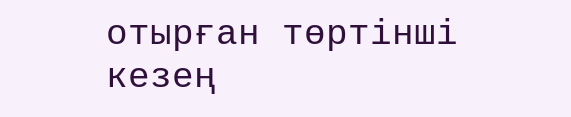отырған төртінші кезең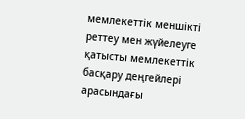мемлекеттік меншікті реттеу мен жүйелеуге қатысты мемлекеттік басқару деңгейлері арасындағы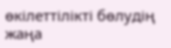өкілеттілікті бөлудің жаңа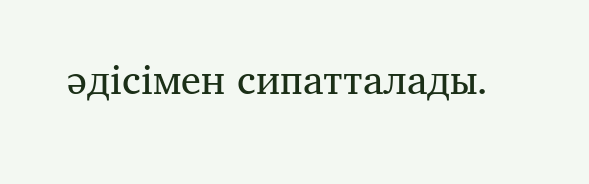әдісімен сипатталады.